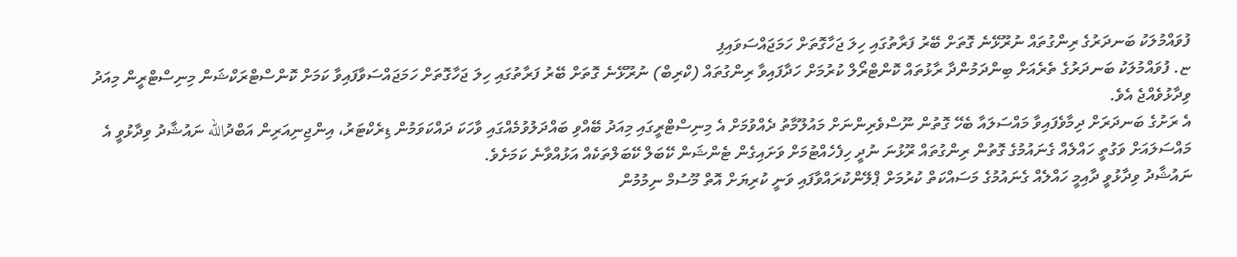ފުވައްމުލަކު ބަނދަރުގެ ރިންގުތައް ނުރޫޅޭނެ ގޮތަށް ބޭރު ފަރާތުގައި ހިލަ ޖަހާގޮތަށް ހަމަޖައްސަވައިފި
ޏ. ފުވައްމުލަކު ބަނދަރުގެ ތެރެއަށް ބިންދަމުންދާ ރާޅުތައް ކޮންޓްރޯލް ކުރުމަށް ހަދާފައިވާ ރިންގުތައް (ކްރިބް) ނުރޫޅޭނެ ގޮތަށް ބޭރު ފަރާތުގައި ހިލަ ޖަހާގޮތަށް ހަމަޖައްސަވާފައިވާ ކަމަށް ކޮންސްޓްރަކްޝަން މިނިސްޓްރީން މިއަދު ވިދާޅުވެއްޖެ އެވެ.
އެ ރަށުގެ ބަނދަރަށް ދިމާވެފައިވާ މައްސަލައާ ބެހޭ ގޮތުން ނޫސްވެރިންނަށް މައުލޫމާތު ދެއްވުމަށް އެ މިނިސްޓްރީގައި މިއަދު ބޭއްވި ބައްދަލުވުމެއްގައި ވާހަކަ ދައްކަވަމުން ޑިރެކްޓަރު، އިންޖިނިއަރިން އަބްދުالله ނައުޝާދު ވިދާޅުވީ އެ މައްސަލައަށް ވަގުތީ ހައްލެއް ގެނައުމުގެ ގޮތުން ރިންގުތައް ރޫޅުނަ ނުދީ ހިފެހެއްޓުމަށް ވަށައިގެން ޓެންޝަން ކޭބަލް ކޭބަލްތަކެއް އަޅުއްވާނެ ކަމަށެވެ.
ނައުޝާދު ވިދާޅުވީ ދާއިމީ ހައްލެއް ގެނައުމުގެ މަސައްކަތް ކުރުމަށް ޕްލޭންކުރައްވާފައި ވަނީ ކުރިޔަށް އޮތް މޫސުމް ނިމުމުން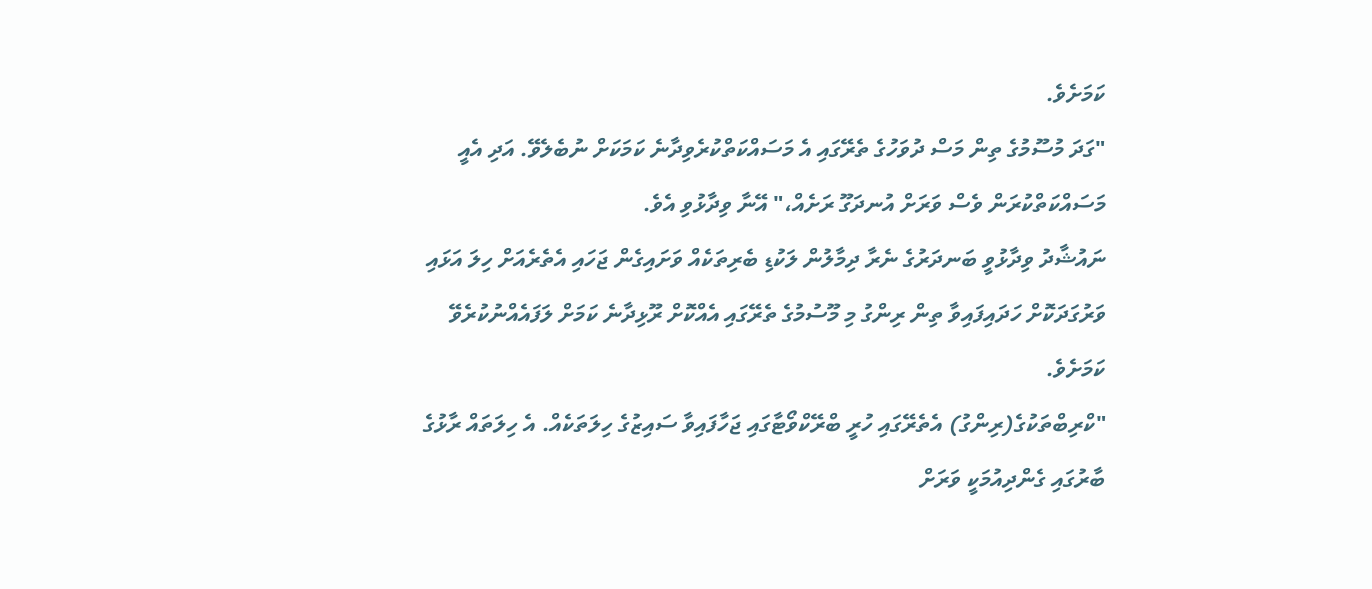ކަމަށެވެ.
"ގަދަ މުސޫމުގެ ތިން މަސް ދުވަހުގެ ތެރޭގައި އެ މަސައްކަތްކުރެވިދާނެ ކަމަކަށް ނުބެލެވޭ. އަދި އެއީ މަސައްކަތްކުރަން ވެސް ވަރަށް އުނދަގޫ ރަށެއް،" އޭނާ ވިދާޅުވި އެވެ.
ނައުޝާދު ވިދާޅުވީ ބަނދަރުގެ ނެރާ ދިމާލުން ލަކުޑި ބެރިތަކެއް ވަށައިގެން ޖަހައި އެތެރެއަށް ހިލަ އަޅައި ވަރުގަދަކޮށް ހަދައިފައިވާ ތިން ރިންގު މި މޫސުމުގެ ތެރޭގައި އެއްކޮށް ރޫޅިދާނެ ކަމަށް ލަފައެއްނުކުރެވޭ ކަމަށެވެ.
"ކްރިބްތަކުގެ(ރިންގު) އެތެރޭގައި ހުރީ ބްރޭކްވޯޓާގައި ޖަހާފައިވާ ސައިޒުގެ ހިލަތަކެއް. އެ ހިލަތައް ރާޅުގެ ބާރުގައި ގެންދިއުމަކީ ވަރަށް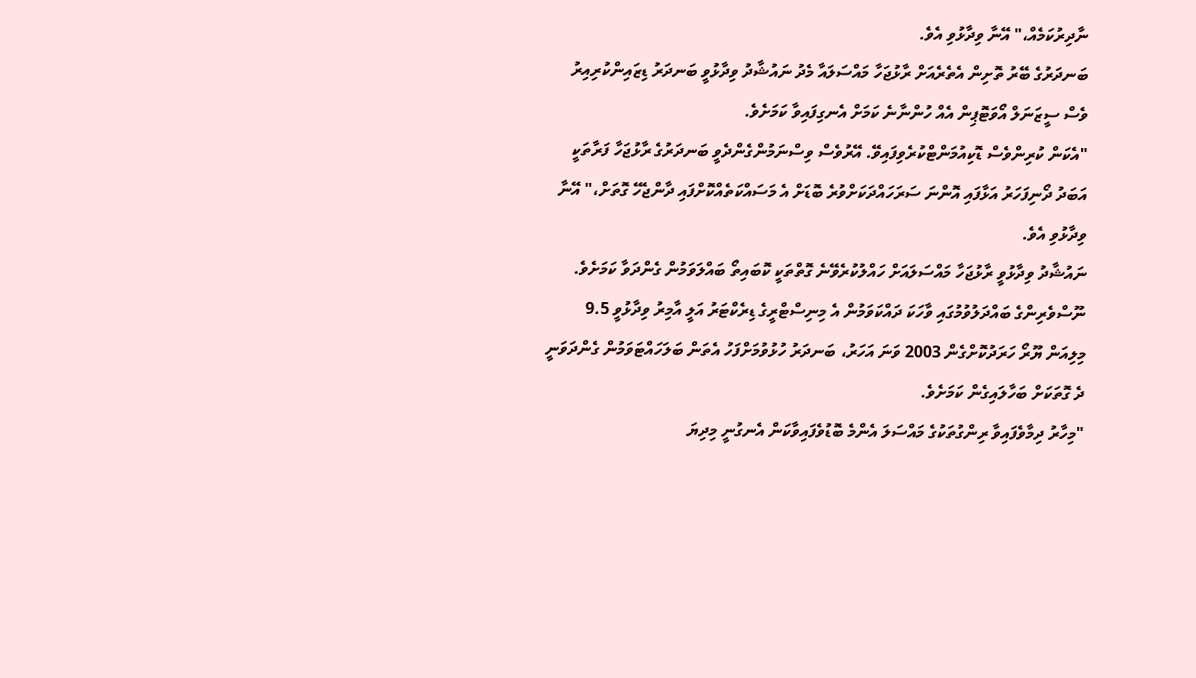ނާދިރުކަމެއް،" އޭނާ ވިދާޅުވި އެވެ.
ބަނދަރުގެ ބޭރު ތޮށިން އެތެރެއަށް ރާޅުޖަހާ މައްސަލައާ މެދު ނައުޝާދު ވިދާޅުވީ ބަނދަރު ޑިޒައިންކުރިއިރު ވެސް ސީޒަނަލް އޯވަޓޮޕިން އެއް ހުންނާނެ ކަމަށް އެނގިފައިވާ ކަމަށެވެ.
"އެކަން ކުރިންވެސް ޑޮކިއުމަންޓްކުރެވިފައިވޭ. އޭރުވެސް ވިސްނަމުންގެންދެވީ ބަނދަރުގެ ރާޅުޖަހާ ފަރާތަކީ އަބަދު ދޯނިފަހަރު އަޅާފައި އޮންނަ ސަރަހައްދަކަށްވުރެ ބޮޑަށް އެ މަސައްކަތެއްކޮށްފައި ދާންޖެހޭ ގޮތަށް،" އޭނާ ވިދާޅުވި އެވެ.
ނައުޝާދު ވިދާޅުވީ ރާޅުޖަހާ މައްސަލައަށް ހައްލުކުރެވޭނެ ގޮތްތަކީ ކޮބައިތޯ ބައްލަވަމުން ގެންދަވާ ކަމަށެވެ.
ނޫސްވެރިންގެ ބައްދަލުވުމުގައި ވާހަކަ ދައްކަވަމުން އެ މިނިސްޓްރީގެ ޑިރެކްޓަރު އަލީ އާމިރު ވިދާޅުވީ 9.5 މިލިއަން ޔޫރޯ ހަރަދުކޮށްގެން 2003 ވަނަ އަހަރު، ބަނދަރު ހުޅުވުމަށްފަހު އެތަން ބަލަހައްޓަވަމުން ގެންދަވަނީ ދެ ގޮތަކަށް ބަހާލައިގެން ކަމަށެވެ.
"މިހާރު ދިމާވެފައިވާ ރިންގުތަކުގެ މައްސަލަ އެންމެ ބޮޑުވެފައިވާކަން އެނގުނީ މިދިޔަ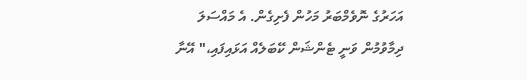އަހަރުގެ ނޮވެމްބަރު މަހުން ފެށިގެން. އެ މައްސަލަ ދިމާވުމުން ވަނީ ޓެންޝަން ކޭބަލެއް އަޅައިފައި،" އޭނާ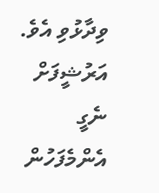ވިދާޅުވި އެވެ.
އަރުޝީފަށް ނެގީ
އެންމެފަހުން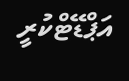އަޕްޑޭޓްކުރީ